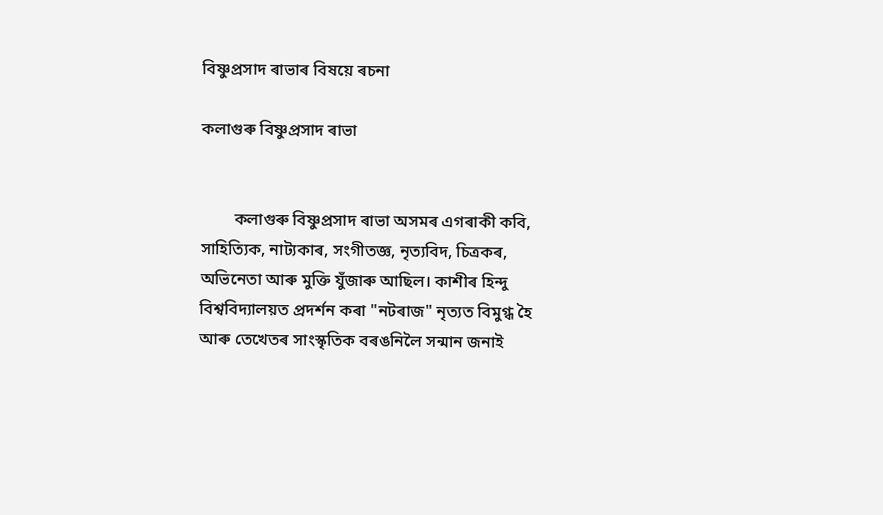বিষ্ণুপ্ৰসাদ ৰাভাৰ বিষয়ে ৰচনা

কলাগুৰু বিষ্ণুপ্ৰসাদ ৰাভা


        কলাগুৰু বিষ্ণুপ্ৰসাদ ৰাভা অসমৰ এগৰাকী কবি, সাহিত্যিক, নাট্যকাৰ, সংগীতজ্ঞ, নৃত্যবিদ, চিত্ৰকৰ, অভিনেতা আৰু মুক্তি যুঁজাৰু আছিল। কাশীৰ হিন্দু বিশ্ববিদ্যালয়ত প্ৰদৰ্শন কৰা "নটৰাজ" নৃত্যত বিমুগ্ধ হৈ আৰু তেখেতৰ সাংস্কৃতিক বৰঙনিলৈ সন্মান জনাই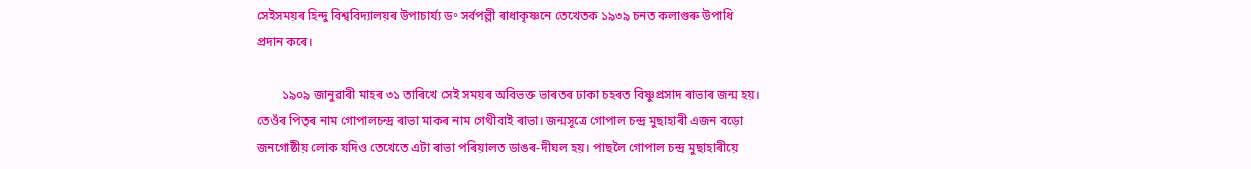সেইসময়ৰ হিন্দু বিশ্ববিদ্যালয়ৰ উপাচাৰ্য্য ড॰ সৰ্বপল্লী ৰাধাকৃষ্ণনে তেখেতক ১৯৩৯ চনত কলাগুৰু উপাধি প্ৰদান কৰে।

        ১৯০৯ জানুৱাৰী মাহৰ ৩১ তাৰিখে সেই সময়ৰ অবিভক্ত ভাৰতৰ ঢাকা চহৰত বিষ্ণুপ্ৰসাদ ৰাভাৰ জন্ম হয়। তেওঁৰ পিতৃৰ নাম গোপালচন্দ্ৰ ৰাভা মাকৰ নাম গেথীবাই ৰাভা। জন্মসূত্ৰে গোপাল চন্দ্ৰ মুছাহাৰী এজন বড়ো জনগোষ্ঠীয় লোক যদিও তেখেতে এটা ৰাভা পৰিয়ালত ডাঙৰ-দীঘল হয়। পাছলৈ গোপাল চন্দ্ৰ মুছাহাৰীয়ে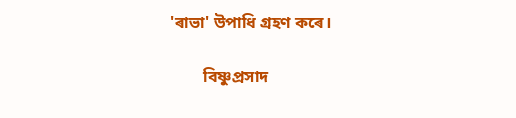'ৰাভা' উপাধি গ্ৰহণ কৰে।

        বিষ্ণুপ্ৰসাদ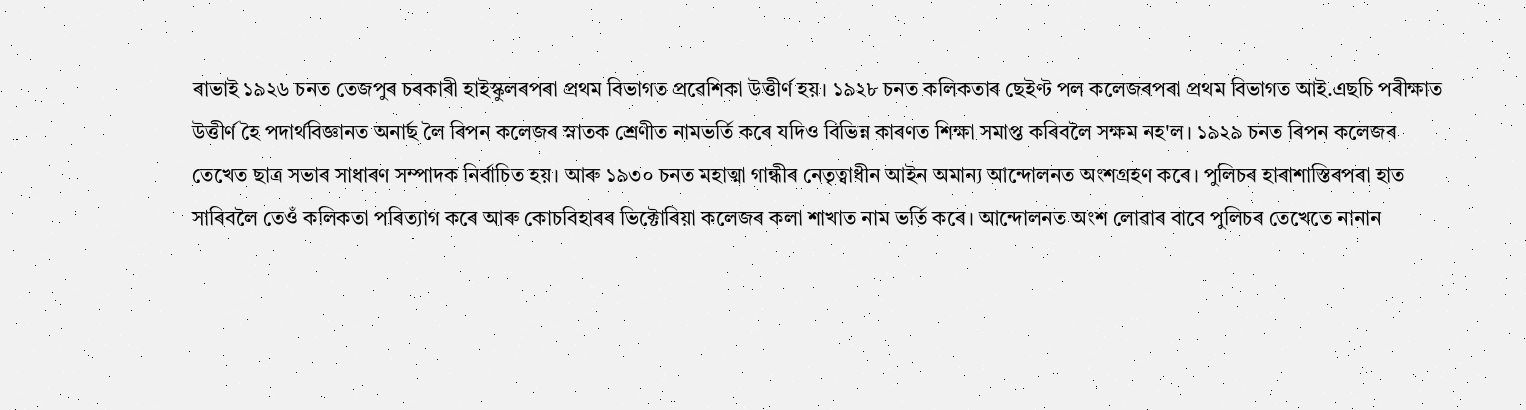ৰাভাই ১৯২৬ চনত তেজপুৰ চৰকাৰী হাইস্কুলৰপৰা প্ৰথম বিভাগত প্ৰৱেশিকা উত্তীৰ্ণ হয়। ১৯২৮ চনত কলিকতাৰ ছেইণ্ট পল কলেজৰপৰা প্ৰথম বিভাগত আই.এছচি পৰীক্ষাত উত্তীৰ্ণ হৈ পদাৰ্থবিজ্ঞানত অনাৰ্ছ লৈ ৰিপন কলেজৰ স্নাতক শ্ৰেণীত নামভৰ্তি কৰে যদিও বিভিন্ন কাৰণত শিক্ষা সমাপ্ত কৰিবলৈ সক্ষম নহ'ল। ১৯২৯ চনত ৰিপন কলেজৰ তেখেত ছাত্ৰ সভাৰ সাধাৰণ সম্পাদক নিৰ্বাচিত হয়। আৰু ১৯৩০ চনত মহাত্মা গান্ধীৰ নেতৃত্বাধীন আইন অমান্য আন্দোলনত অংশগ্ৰহণ কৰে। পুলিচৰ হাৰাশাস্তিৰপৰা হাত সাৰিবলৈ তেওঁ কলিকতা পৰিত্যাগ কৰে আৰু কোচবিহাৰৰ ভিক্টোৰিয়া কলেজৰ কলা শাখাত নাম ভৰ্তি কৰে। আন্দোলনত অংশ লোৱাৰ বাবে পুলিচৰ তেখেতে নানান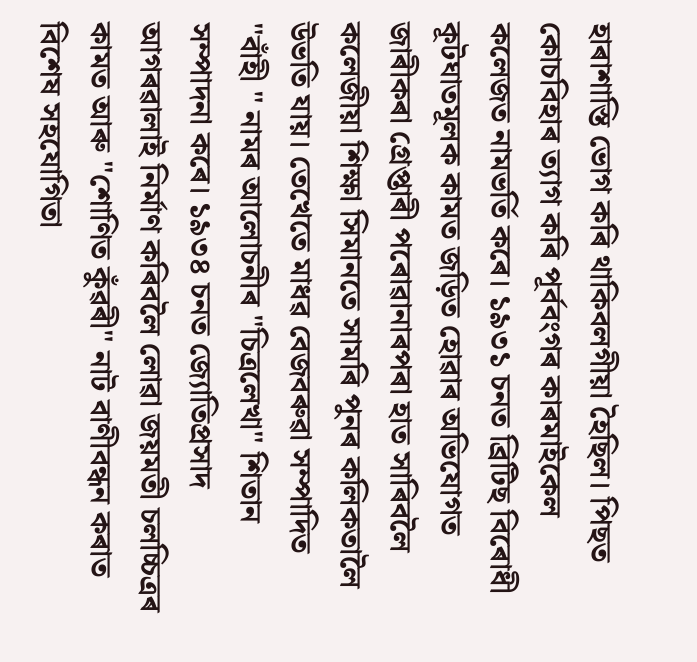হাৰাশাস্তি ভোগ কৰি থাকিবলগীয়া হৈছিল। পিছত কোচবিহাৰ ত্যাগ কৰি পূৰ্ববংগৰ কাৰমাইকেল কলেজত নামভৰ্তি কৰে। ১৯৩১ চনত ব্ৰিটিছ বিৰোধী কূটঘাতমূলক কামত জড়িত হোৱাৰ অভিযোগত জাৰীকৰা গ্ৰেপ্তাৰী পৰোৱানাৰপৰা হাত সাৰিবলৈ কলেজীয়া শিক্ষা সিমানতে সামৰি পুনৰ কলিকতালৈ উভতি যায়। তেখেতে মাধৱ বেজবৰুৱা সম্পাদিত "বাঁহী " নামৰ আলোচনীৰ "চিত্ৰলেখা" শিতান সম্পাদনা কৰে। ১৯৩৪ চনত জ্যোতিপ্ৰসাদ আগৰৱালাই নিৰ্মাণ কৰিবলৈ লোৱা জয়মতী চলচ্চিত্ৰৰ কামত আৰু "শোণিত কুঁৱৰী" নাট বাণীবন্ধন কৰাত বিশেষ সহযোগিতা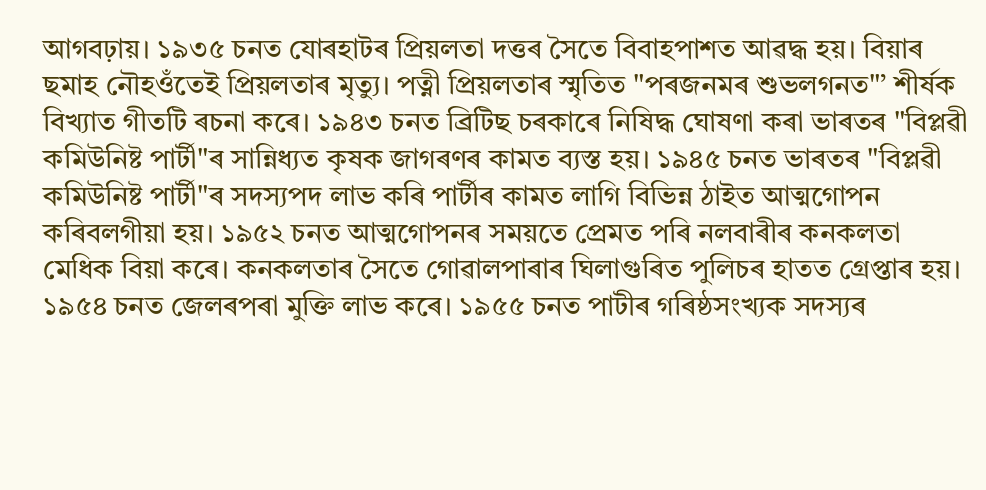আগবঢ়ায়। ১৯৩৫ চনত যোৰহাটৰ প্ৰিয়লতা দত্তৰ সৈতে বিবাহপাশত আৱদ্ধ হয়। বিয়াৰ ছমাহ নৌহওঁতেই প্ৰিয়লতাৰ মৃত্যু। পত্নী প্ৰিয়লতাৰ স্মৃতিত "পৰজনমৰ শুভলগনত"’ শীৰ্ষক বিখ্যাত গীতটি ৰচনা কৰে। ১৯৪৩ চনত ব্ৰিটিছ চৰকাৰে নিষিদ্ধ ঘোষণা কৰা ভাৰতৰ "বিপ্লৱী কমিউনিষ্ট পাৰ্টী"ৰ সান্নিধ্যত কৃষক জাগৰণৰ কামত ব্যস্ত হয়। ১৯৪৫ চনত ভাৰতৰ "বিপ্লৱী কমিউনিষ্ট পাৰ্টী"ৰ সদস্যপদ লাভ কৰি পাৰ্টীৰ কামত লাগি বিভিন্ন ঠাইত আত্মগোপন কৰিবলগীয়া হয়। ১৯৫২ চনত আত্মগোপনৰ সময়তে প্ৰেমত পৰি নলবাৰীৰ কনকলতা মেধিক বিয়া কৰে। কনকলতাৰ সৈতে গোৱালপাৰাৰ ঘিলাগুৰিত পুলিচৰ হাতত গ্ৰেপ্তাৰ হয়। ১৯৫৪ চনত জেলৰপৰা মুক্তি লাভ কৰে। ১৯৫৫ চনত পাটীৰ গৰিষ্ঠসংখ্যক সদস্যৰ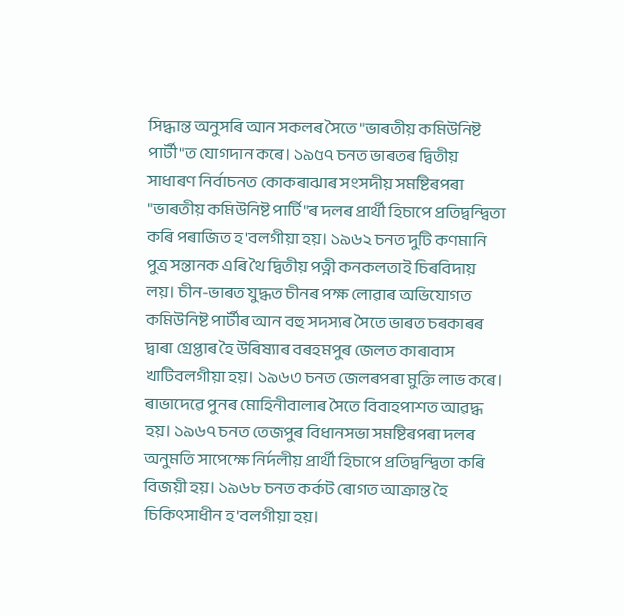সিদ্ধান্ত অনুসৰি আন সকলৰ সৈতে "ভাৰতীয় কমিউনিষ্ট পাৰ্টী"ত যোগদান কৰে। ১৯৫৭ চনত ভাৰতৰ দ্বিতীয় সাধাৰণ নিৰ্বাচনত কোকৰাঝাৰ সংসদীয় সমষ্টিৰপৰা "ভাৰতীয় কমিউনিষ্ট পাৰ্টি"ৰ দলৰ প্ৰাৰ্থী হিচাপে প্ৰতিদ্বন্দ্বিতা কৰি পৰাজিত হ'বলগীয়া হয়। ১৯৬২ চনত দুটি কণমানি পুত্ৰ সন্তানক এৰি থৈ দ্বিতীয় পত্নী কনকলতাই চিৰবিদায় লয়। চীন-ভাৰত যুদ্ধত চীনৰ পক্ষ লোৱাৰ অভিযোগত কমিউনিষ্ট পাৰ্টীৰ আন বহু সদস্যৰ সৈতে ভাৰত চৰকাৰৰ দ্বাৰা গ্ৰেপ্তাৰ হৈ উৰিষ্যাৰ বৰহমপুৰ জেলত কাৰাবাস খাটিবলগীয়া হয়। ১৯৬৩ চনত জেলৰপৰা মুক্তি লাভ কৰে। ৰাভাদেৱে পুনৰ মোহিনীবালাৰ সৈতে বিবাহপাশত আৱদ্ধ হয়। ১৯৬৭ চনত তেজপুৰ বিধানসভা সমষ্টিৰপৰা দলৰ অনুমতি সাপেক্ষে নিৰ্দলীয় প্ৰাৰ্থী হিচাপে প্ৰতিদ্বন্দ্বিতা কৰি বিজয়ী হয়। ১৯৬৮ চনত কৰ্কট ৰোগত আক্ৰান্ত হৈ চিকিৎসাধীন হ'বলগীয়া হয়।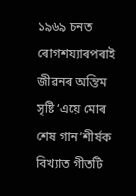১৯৬৯ চনত ৰোগশয্যাৰপৰাই জীৱনৰ অন্তিম সৃষ্টি ‘এয়ে মোৰ শেষ গান’শীৰ্ষক বিখ্যাত গীতটি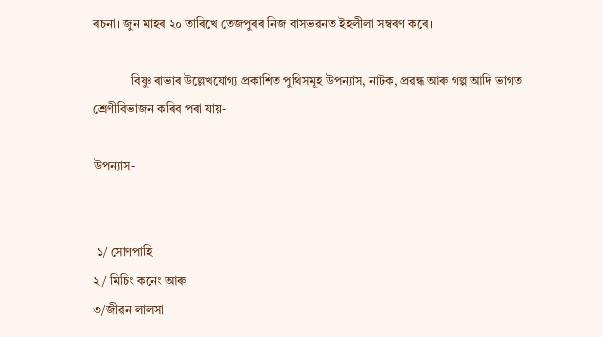ৰচনা। জুন মাহৰ ২০ তাৰিখে তেজপুৰৰ নিজ বাসভৱনত ইহলীলা সম্বৰণ কৰে।

            বিষ্ণু ৰাভাৰ উল্লেখযোগ্য প্ৰকাশিত পুথিসমূহ উপন্যাস, নাটক, প্ৰৱন্ধ আৰু গল্প আদি ভাগত শ্ৰেণীবিভাজন কৰিব পৰা যায়-

উপন্যাস-


 ১/ সোণপাহি
২/ মিচিং কনেং আৰু
৩/জীৱন লালসা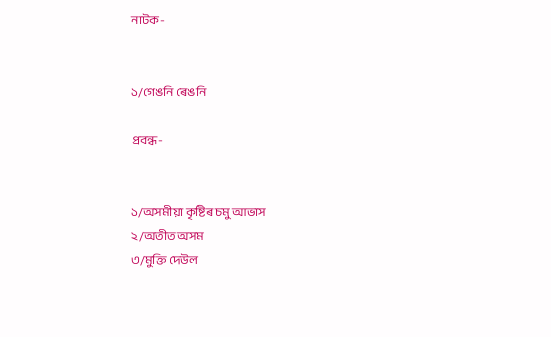নাটক-


১/গেঙনি ৰেঙনি

প্ৰবন্ধ-


১/অসমীয়া কৃষ্টিৰ চমু আভাস
২/অতীত অসম
৩/মুক্তি দেউল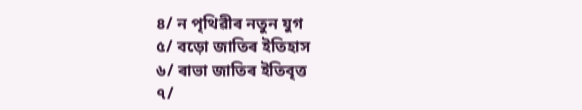৪/ ন পৃথিৱীৰ নতুন যুগ
৫/ বড়ো জাতিৰ ইতিহাস
৬/ ৰাভা জাতিৰ ইতিবৃত্ত
৭/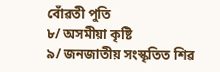বোঁৱতী পুতি
৮/ অসমীয়া কৃষ্টি
৯/ জনজাতীয় সংস্কৃতিত শিৱ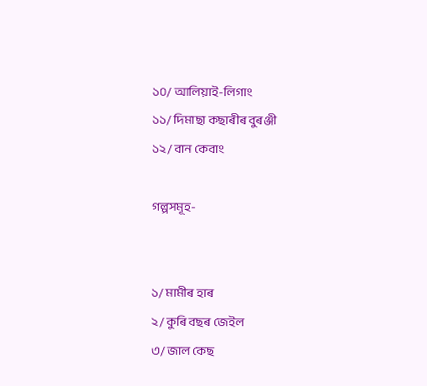১০/ আলিয়াই-লিগাং
১১/ দিমাছা কছাৰীৰ বুৰঞ্জী
১২/ বান কেবাং

গল্পসমূহ-


১/ মামীৰ হাৰ
২/ কুৰি বছৰ জেইল
৩/ জাল কেছ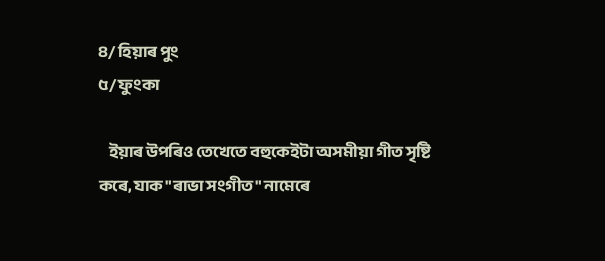৪/ হিয়াৰ পুং
৫/ ফুংকা

    ইয়াৰ উপৰিও তেখেতে বহুকেইটা অসমীয়া গীত সৃষ্টি কৰে, যাক "ৰাভা সংগীত" নামেৰে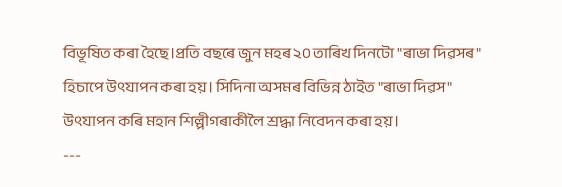বিভূষিত কৰা হৈছে।প্ৰতি বছৰে জুন মহৰ ২০ তাৰিখ দিনটো "ৰাভা দিৱসৰ" হিচাপে উৎযাপন কৰা হয়। সিদিনা অসমৰ বিভিন্ন ঠাইত "ৰাভা দিৱস" উৎযাপন কৰি মহান শিল্পীগৰাকীলৈ শ্ৰদ্ধা নিবেদন কৰা হয়।
---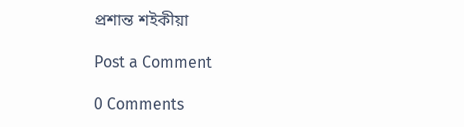প্ৰশান্ত শইকীয়া

Post a Comment

0 Comments